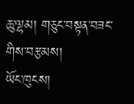ཆུ་ལྷམ། གཅུང་བསྟན་བཟང་གིས་བརྩམས།
ཡོང་ཁུངས།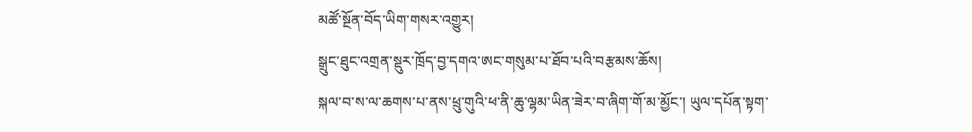མཚོ་སྔོན་བོད་ཡིག་གསར་འགྱུར།
སྒྲུང་ཐུང་འགྲན་སྡུར་ཁྲོད་བྱ་དགའ་ཨང་གསུམ་པ་ཐོབ་པའི་བརྩམས་ཆོས།
སྐལ་བ་ས་ལ་ཆགས་པ་ནས་ཕྲུ་གུའི་ཕ་ནི་ཆུ་ལྷམ་ཡིན་ཟེར་བ་ཞིག་གོ་མ་མྱོང་། ཡུལ་དཔོན་སྟག་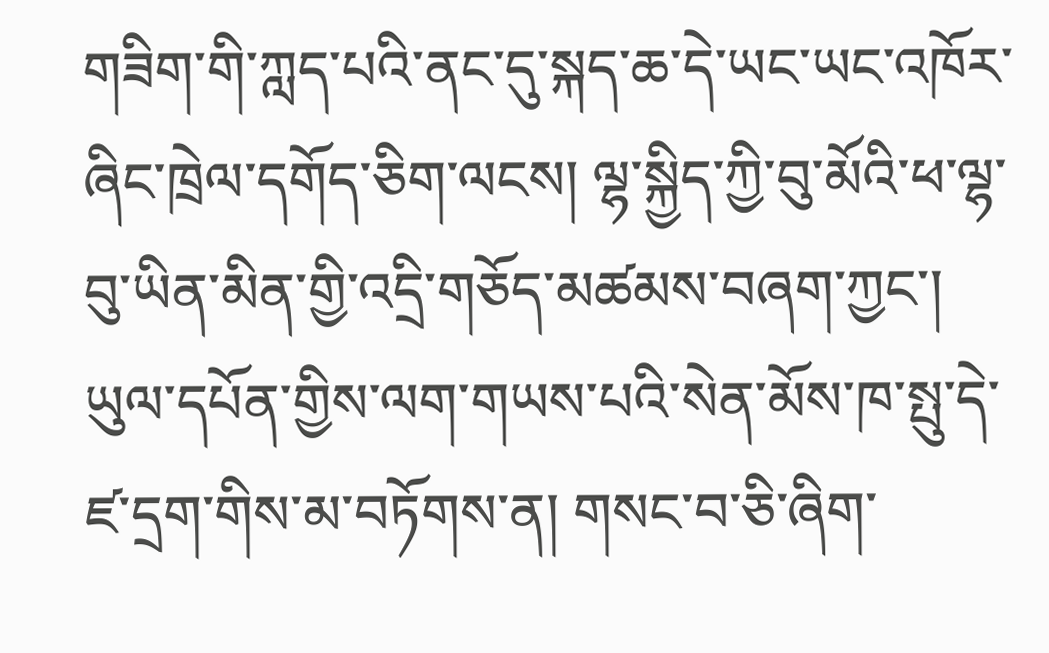གཟིག་གི་ཀླད་པའི་ནང་དུ་སྐད་ཆ་དེ་ཡང་ཡང་འཁོར་ཞིང་ཁྲེལ་དགོད་ཅིག་ལངས། ལྷ་སྐྱིད་ཀྱི་བུ་མོའི་ཕ་ལྷ་བུ་ཡིན་མིན་གྱི་འདྲི་གཅོད་མཚམས་བཞག་ཀྱང་། ཡུལ་དཔོན་གྱིས་ལག་གཡས་པའི་སེན་མོས་ཁ་སྤུ་དེ་ཛ་དྲག་གིས་མ་བཏོགས་ན། གསང་བ་ཅི་ཞིག་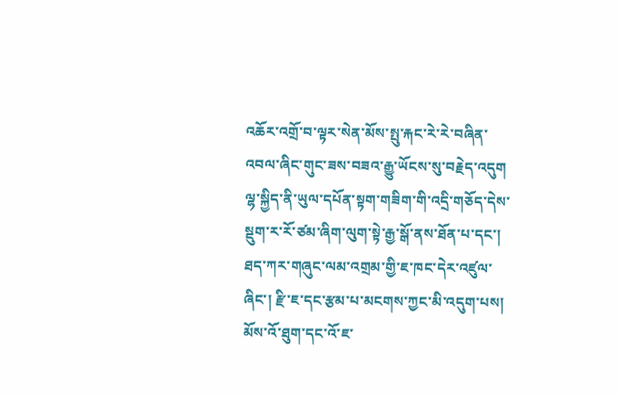འཆོར་འགྲོ་བ་ལྟར་སེན་མོས་སྤུ་རྐང་རེ་རེ་བཞིན་འབལ་ཞིང་གུང་ཟས་བཟའ་རྒྱུ་ཡོངས་སུ་བརྗེད་འདུག
ལྷ་སྐྱིད་ནི་ཡུལ་དཔོན་སྟག་གཟིག་གི་འདྲི་གཅོད་དེས་སྡུག་ར་རོ་ཙམ་ཞིག་ལུག་སྟེ་རྒྱ་སྒོ་ནས་ཐོན་པ་དང་། ཐད་ཀར་གཞུང་ལམ་འགྲམ་གྱི་ཇ་ཁང་དེར་འཛུལ་ཞིང་། རྫི་ཇ་དང་རྩམ་པ་མངགས་ཀྱང་མི་འདུག་པས།  མོས་འོ་ཐུག་དང་འོ་ཇ་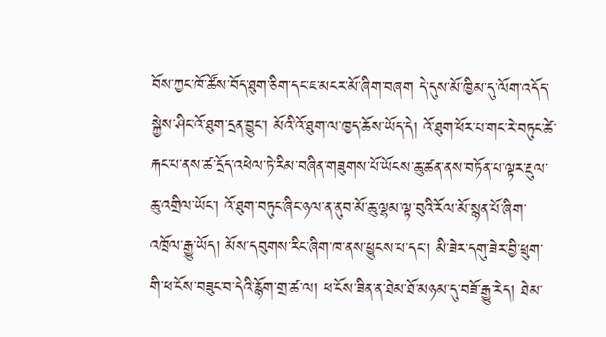བོས་ཀྱང་ཁོ་ཚོས་བོད་ཐུག་ཅིག་དང་ཇ་མངར་མོ་ཞིག་བཞག དེ་དུས་མོ་ཁྱིམ་དུ་ལོག་འདོད་སྐྱེས་ཤིང་འོ་ཐུག་དྲན་བྱུང་། མོའི་འོ་ཐུག་ལ་ཁྱད་ཆོས་ཡོད་དེ། འོ་ཐུག་ཕོར་པ་གང་རེ་བཏུང་ཚེ་རྐང་པ་ནས་ཚ་དྲོད་འཕེལ་ཏེ་རིམ་བཞིན་གཟུགས་པོ་ཡོངས་ཆུ་ཚན་ནས་བཏོན་པ་ལྟར་རྔུལ་ཆུ་འགྲིལ་ཡོང་། འོ་ཐུག་བཏུང་ཞིང་ཉལ་ན་ནུབ་མོ་ཆུ་ལྷམ་ལྟ་བུའི་རོལ་མོ་སྙན་པོ་ཞིག་འཁྲོལ་རྒྱུ་ཡོད། མོས་དབུགས་རིང་ཞིག་ཁ་ནས་ཕྱུངས་པ་དང་། མི་ཟེར་དགུ་ཟེར་བྱི་ཕྲུག་གི་ཕ་ངོས་བཟུང་བ་དེའི་རྙོག་གྲ་ཚ་ལ། ཕ་ངོས་ཟིན་ན་ཐེམ་ཐོ་མཉམ་དུ་བཟོ་རྒྱུ་རེད། ཐེམ་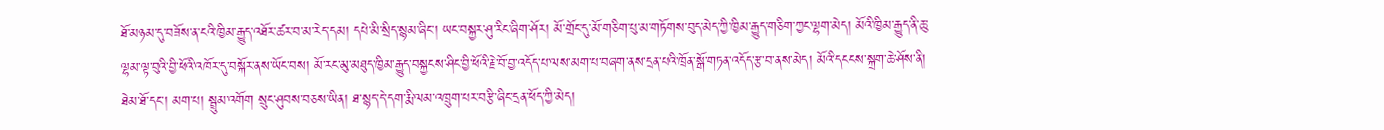ཐོ་མཉམ་དུ་བཟོས་ན་ངའི་ཁྱིམ་རྒྱུད་འཐོར་ཚར་བ་མ་རེད་དམ། དཔེ་མི་སྲིད་སྙམ་ཞིང་། ཡང་བསྐྱར་ཤུ་རིང་ཞིག་ཤོར། མོ་གྲོང་དུ་མོ་གཅིག་པུ་མ་གཏོགས་བུད་མེད་ཀྱི་ཁྱིམ་རྒྱུད་གཅིག་ཀྱང་ལྷག་མེད། མོའི་ཁྱིམ་རྒྱུད་ནི་ཆུ་ལྷམ་ལྟ་བུའི་བྱི་ཕོའི་འཁོར་དུ་བསྐོར་ནས་ཡོང་བས། མོ་རང་མུ་མཐུད་ཁྱིམ་རྒྱུད་བསྐྱངས་ཤིང་བྱི་ཕོའི་རྗེ་བོ་བྱ་འདོད་པ་ལས་མག་པ་བཞག་ནས་དྲན་པའི་ཁྲོན་སྒོ་གཏན་འདོད་རྩ་བ་ནས་མེད། མོའི་དངངས་སྐྲག་ཆེ་ཤོས་ནི། ཐེམ་ཐོ་དང་། མག་པ། སྦྲུམ་འགོག སྲུང་ཤུབས་བཅས་ཡིན། ཐ་སྙད་དེ་དག་རྨི་ལམ་འཁྲུག་པར་བརྩི་ཞིང་དྲན་ཕོད་ཀྱི་མེད།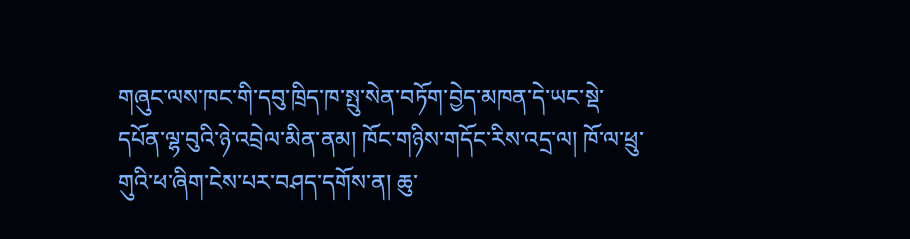གཞུང་ལས་ཁང་གི་དབུ་ཁྲིད་ཁ་སྤུ་སེན་བཏོག་བྱེད་མཁན་དེ་ཡང་སྡེ་དཔོན་ལྷ་བུའི་ཉེ་འབྲེལ་མིན་ནམ། ཁོང་གཉིས་གདོང་རིས་འདྲ་ལ། ཁོ་ལ་ཕྲུ་གུའི་ཕ་ཞིག་ངེས་པར་བཤད་དགོས་ན། ཆུ་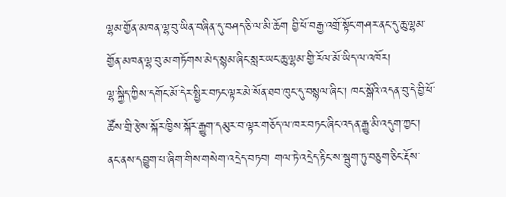ལྷམ་གྱོན་མཁན་ལྷ་བུ་ཡིན་བཞིན་དུ་བཤད་ཅི་ལ་མི་ཆོག བྱི་ཕོ་བརྒྱ་འགྲོ་སྟོང་གཤར་ནང་དུ་ཆུ་ལྷམ་གྱོན་མཁན་ལྷ་བུ་མ་གཏོགས་མེད་སྙམ་ཞིང་སླར་ཡང་ཆུ་ལྷམ་གྱི་རོལ་མོ་ཡིད་ལ་འཁོར།
ལྷ་སྐྱིད་ཀྱིས་དགོང་མོ་དེར་སྤྱིར་བཏང་ལྟར་མེ་སོན་ཐབ་ཁུང་དུ་བསྙལ་ཞིང་། ཁང་སྒོའི་འདན་བུ་དེ་བྱི་ཕོ་ཚོས་གྲི་རྩེས་སྐོར་ཁྱིས་སྐོར་རྒྱུག་དམུར་བ་ལྟར་གཅོད་ལ་ཁར་བཏང་ཞིང་འདན་རྒྱུ་མི་འདུག་ཀྱང་། ནང་ནས་དབྱུག་པ་ཞིག་གིས་གསེག་འདྲེད་བཏབ། གལ་ཏེ་འདྲེད་རྟིང་ས་སྦུག་ཏུ་བཅུག་ཅིང་རྡོས་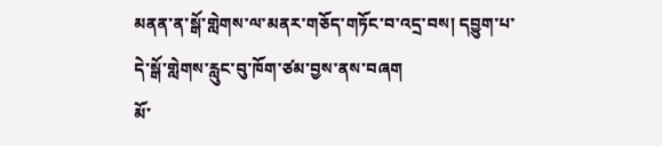མནན་ན་སྒོ་གླེགས་ལ་མནར་གཅོད་གཏོང་བ་འདྲ་བས། དབྱུག་པ་དེ་སྒོ་གླེགས་རླུང་བུ་ཁོག་ཙམ་བྱས་ནས་བཞག
མོ་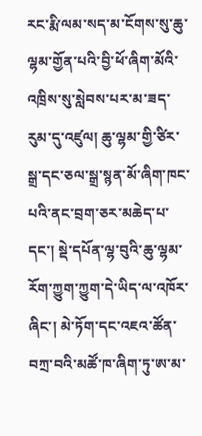རང་རྨི་ལམ་སད་མ་ངོགས་སུ་ཆུ་ལྷམ་གྱོན་པའི་བྱི་ཕོ་ཞིག་མོའི་འཁྲིས་སུ་སླེབས་པར་མ་ཟད་རུམ་དུ་འཛུལ། ཆུ་ལྷམ་གྱི་ཙིར་སྒྲ་དང་ཅལ་སྒྲ་སྙན་མོ་ཞིག་ཁང་པའི་ནང་བྲག་ཅར་མཆེད་པ་དང་། སྡེ་དཔོན་ལྷ་བུའི་ཆུ་ལྷམ་རོག་ཀྱུག་ཀྱུག་དེ་ཡིད་ལ་འཁོར་ཞིང་། མེ་ཏོག་དང་འཇའ་ཚོན་བཀྲ་བའི་མཚོ་ཁ་ཞིག་ཏུ་ཨ་མ་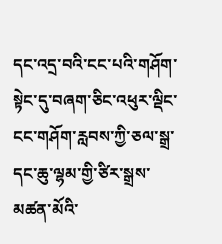དང་འདྲ་བའི་ངང་པའི་གཤོག་སྟེང་དུ་བཞག་ཅིང་འཕུར་ལྡིང་ངང་གཤོག་རླབས་ཀྱི་ཅལ་སྒྲ་དང་ཆུ་ལྷམ་གྱི་ཙིར་སྒྲས་མཚན་མོའི་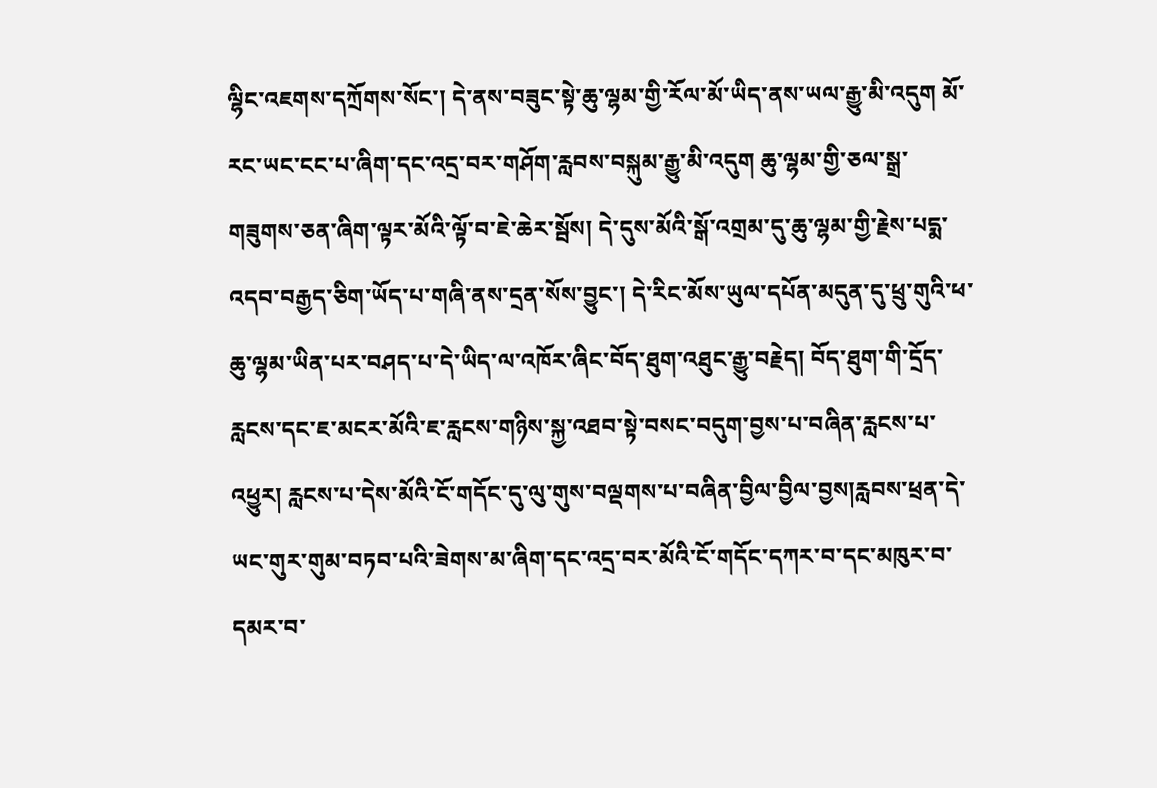ལྷིང་འཇགས་དཀྲོགས་སོང་། དེ་ནས་བཟུང་སྟེ་ཆུ་ལྷམ་གྱི་རོལ་མོ་ཡིད་ནས་ཡལ་རྒྱུ་མི་འདུག མོ་རང་ཡང་ངང་པ་ཞིག་དང་འདྲ་བར་གཤོག་རླབས་བསྐུམ་རྒྱུ་མི་འདུག ཆུ་ལྷམ་གྱི་ཅལ་སྒྲ་གཟུགས་ཅན་ཞིག་ལྟར་མོའི་ལྟོ་བ་ཇེ་ཆེར་སྦོས། དེ་དུས་མོའི་སྒོ་འགྲམ་དུ་ཆུ་ལྷམ་གྱི་རྗེས་པདྨ་འདབ་བརྒྱད་ཅིག་ཡོད་པ་གཞི་ནས་དྲན་སོས་བྱུང་། དེ་རིང་མོས་ཡུལ་དཔོན་མདུན་དུ་ཕྲུ་གུའི་ཕ་ཆུ་ལྷམ་ཡིན་པར་བཤད་པ་དེ་ཡིད་ལ་འཁོར་ཞིང་བོད་ཐུག་འཐུང་རྒྱུ་བརྗེད། བོད་ཐུག་གི་དྲོད་རླངས་དང་ཇ་མངར་མོའི་ཇ་རླངས་གཉིས་སྐྱ་འཐབ་སྟེ་བསང་བདུག་བྱས་པ་བཞིན་རླངས་པ་འཕྱུར། རླངས་པ་དེས་མོའི་ངོ་གདོང་དུ་ལུ་གུས་བལྡགས་པ་བཞིན་བྱིལ་བྱིལ་བྱས།རླབས་ཕྲན་དེ་ཡང་གུར་གུམ་བཏབ་པའི་ཟེགས་མ་ཞིག་དང་འདྲ་བར་མོའི་ངོ་གདོང་དཀར་བ་དང་མཁུར་བ་དམར་བ་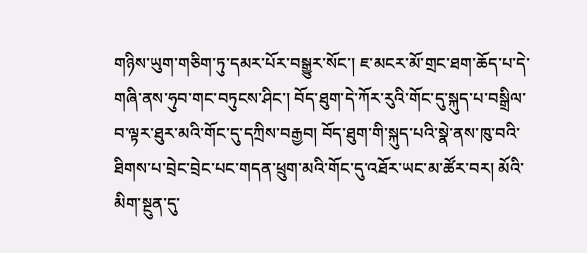གཉིས་ཡུག་གཅིག་ཏུ་དམར་པོར་བསྒྱུར་སོང་། ཇ་མངར་མོ་གྲང་ཐག་ཆོད་པ་དེ་གཞི་ནས་ཧུབ་གང་བཏུངས་ཤིང་། བོད་ཐུག་དེ་ཀོར་རུའི་གོང་དུ་སྐུད་པ་བསྒྲིལ་བ་ལྟར་ཐུར་མའི་གོང་དུ་དཀྲིས་བརྒྱབ། བོད་ཐུག་གི་སྐུད་པའི་སྣེ་ནས་ཁུ་བའི་ཐིགས་པ་བྲེང་བྲེང་པང་གདན་ཕྲུག་མའི་གོང་དུ་འཐོར་ཡང་མ་ཚོར་བར། མོའི་མིག་སྔུན་དུ་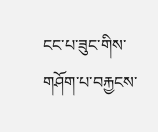ངང་པ་ཟུང་གིས་གཤོག་པ་བརྐྱངས་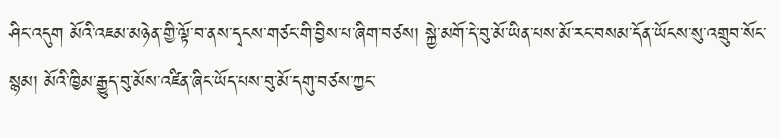ཤིང་འདུག མོའི་འཇམ་མཉེན་གྱི་ལྟོ་བ་ནས་དྭངས་གཙང་གི་བྱིས་པ་ཞིག་བཙས། སྐྱེ་མགོ་དེ་བུ་མོ་ཡིན་པས་མོ་རང་བསམ་དོན་ཡོངས་སུ་འགྲུབ་སོང་སྙམ། མོའི་ཁྱིམ་རྒྱུད་བུ་མོས་འཛིན་ཞིང་ཡོད་པས་བུ་མོ་དགུ་བཙས་ཀྱང་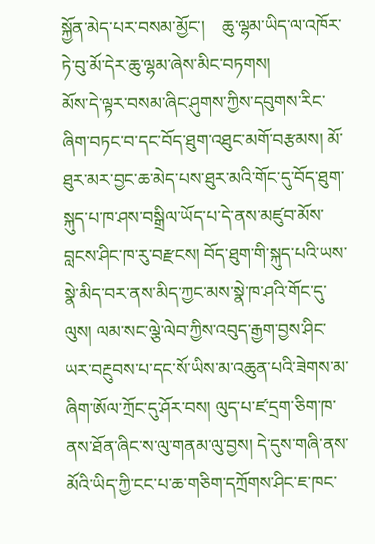སྐྱོན་མེད་པར་བསམ་མྱོང་།    ཆུ་ལྷམ་ཡིད་ལ་འཁོར་ཏེ་བུ་མོ་དེར་ཆུ་ལྷམ་ཞེས་མིང་བཏགས།
མོས་དེ་ལྟར་བསམ་ཞིང་ཤུགས་ཀྱིས་དབུགས་རིང་ཞིག་བཏང་བ་དང་བོད་ཐུག་འཐུང་མགོ་བརྩམས། མོ་ཐུར་མར་བྱང་ཆ་མེད་པས་ཐུར་མའི་གོང་དུ་བོད་ཐུག་སྐུད་པ་ཁ་ཤས་བསྒྲིལ་ཡོད་པ་དེ་ནས་མཛུབ་མོས་བླངས་ཤིང་ཁ་རུ་བརྫངས། བོད་ཐུག་གི་སྐུད་པའི་ཡས་སྣེ་མིད་བར་ནས་མིད་ཀྱང་མས་སྣེ་ཁ་ཤའི་གོང་དུ་ལུས། ལམ་སང་ལྕེ་ལེབ་ཀྱིས་འབུད་རྒྱག་བྱས་ཤིང་ཡར་བརྔུབས་པ་དང་སོ་ཡིས་མ་འཆུན་པའི་ཟེགས་མ་ཞིག་ཨོལ་ཀྲོང་དུ་ཤོར་བས། ལུད་པ་ཛ་དྲག་ཅིག་ཁ་ནས་ཐོན་ཞིང་ས་ལུ་གནམ་ལུ་བྱས། དེ་དུས་གཞི་ནས་མོའི་ཡིད་ཀྱི་ངང་པ་ཆ་གཅིག་དཀྲོགས་ཤིང་ཇ་ཁང་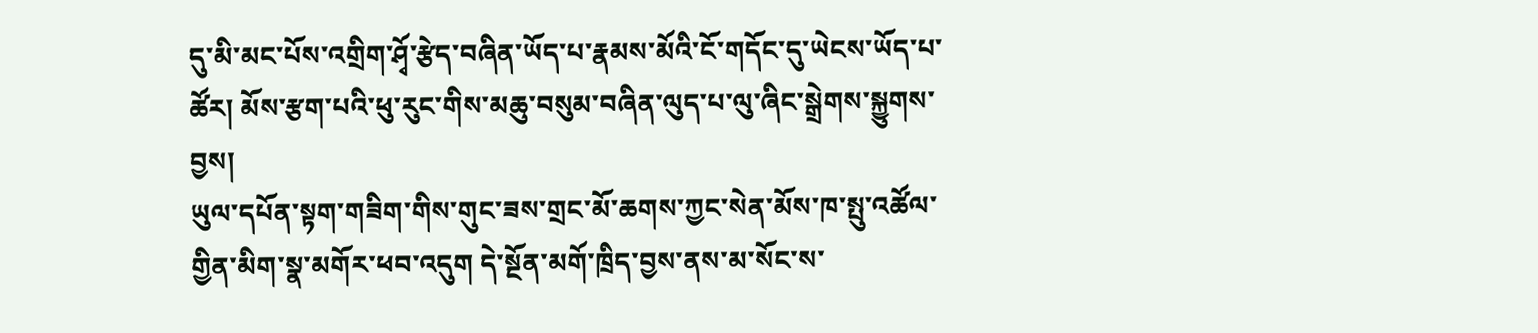དུ་མི་མང་པོས་འགྲིག་ཤྭོ་རྩེད་བཞིན་ཡོད་པ་རྣམས་མོའི་ངོ་གདོང་དུ་ཡེངས་ཡོད་པ་ཚོར། མོས་རྩག་པའི་ཕུ་རུང་གིས་མཆུ་བསུམ་བཞིན་ལུད་པ་ལུ་ཞིང་སྒྲེགས་སྐྱུགས་བྱས།
ཡུལ་དཔོན་སྟག་གཟིག་གིས་གུང་ཟས་གྲང་མོ་ཆགས་ཀྱང་སེན་མོས་ཁ་སྤུ་འཚོལ་གྱིན་མིག་སྣ་མགོར་ཕབ་འདུག དེ་སྔོན་མགོ་ཁྲིད་བྱས་ནས་མ་སོང་ས་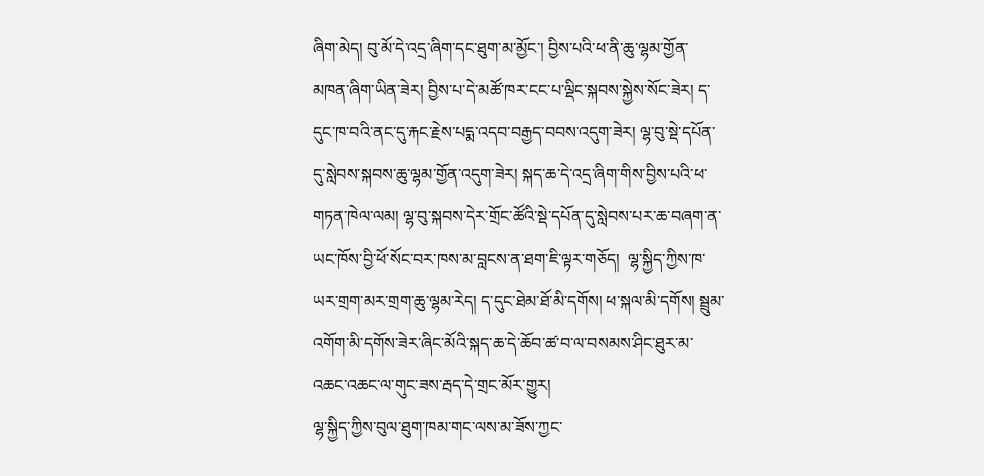ཞིག་མེད། བུ་མོ་དེ་འདྲ་ཞིག་དང་ཐུག་མ་མྱོང་། བྱིས་པའི་ཕ་ནི་ཆུ་ལྷམ་གྱོན་མཁན་ཞིག་ཡིན་ཟེར། བྱིས་པ་དེ་མཚོ་ཁར་ངང་པ་ལྡིང་སྐབས་སྐྱེས་སོང་ཟེར། ད་དུང་ཁ་བའི་ནང་དུ་རྐང་རྗེས་པདྨ་འདབ་བརྒྱད་བབས་འདུག་ཟེར། ལྷ་བུ་སྡེ་དཔོན་དུ་སླེབས་སྐབས་ཆུ་ལྷམ་གྱོན་འདུག་ཟེར། སྐད་ཆ་དེ་འདྲ་ཞིག་གིས་བྱིས་པའི་ཕ་གཏན་ཁེལ་ལམ། ལྷ་བུ་སྐབས་དེར་གྲོང་ཚོའི་སྡེ་དཔོན་དུ་སླེབས་པར་ཆ་བཞག་ན་ཡང་ཁོས་བྱི་ཕོ་སོང་བར་ཁས་མ་བླངས་ན་ཐག་ཇི་ལྟར་གཅོད།  ལྷ་སྐྱིད་ཀྱིས་ཁ་ཡར་གྲག་མར་གྲག་ཆུ་ལྷམ་རེད། ད་དུང་ཐེམ་ཐོ་མི་དགོས། ཕ་སྐལ་མི་དགོས། སྦྲུམ་འགོག་མི་དགོས་ཟེར་ཞིང་མོའི་སྐད་ཆ་དེ་ཆོབ་ཚ་བ་ལ་བསམས་ཤིང་ཐུར་མ་འཆང་འཆང་ལ་གུང་ཟས་རྦད་དེ་གྲང་མོར་གྱུར།
ལྷ་སྐྱིད་ཀྱིས་བུལ་ཐུག་ཁམ་གང་ལས་མ་ཟོས་ཀྱང་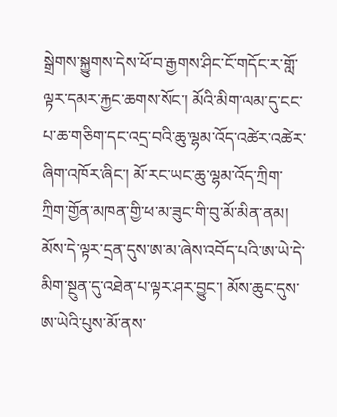སྒྲེགས་སྐྱུགས་དེས་ཕོ་བ་རྒྱགས་ཤིང་ངོ་གདོང་ར་གློ་ལྟར་དམར་རྐྱང་ཆགས་སོང་། མོའི་མིག་ལམ་དུ་ངང་པ་ཆ་གཅིག་དང་འདྲ་བའི་ཆུ་ལྷམ་འོད་འཚེར་འཚེར་ཞིག་འཁོར་ཞིང་། མོ་རང་ཡང་ཆུ་ལྷམ་འོད་ཀྲིག་ཀྲིག་གྱོན་མཁན་གྱི་ཕ་མ་ཟུང་གི་བུ་མོ་མིན་ནམ། མོས་དེ་ལྟར་དྲན་དུས་ཨ་མ་ཞེས་འབོད་པའི་ཨ་ཡེ་དེ་མིག་སྔུན་དུ་འཐེན་པ་ལྟར་ཤར་བྱུང་། མོས་ཆུང་དུས་ཨ་ཡེའི་པུས་མོ་ནས་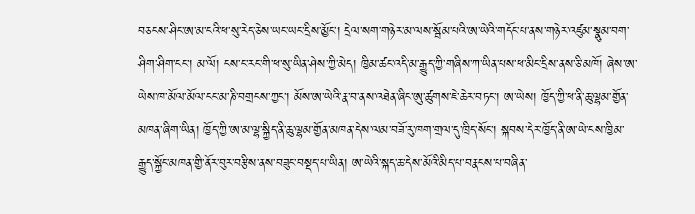བཅངས་ཤིང་ཨ་མ་ངའི་ཕ་སུ་རེད་ཅེས་ཡང་ཡང་དྲིས་མྱོང་། དྲེལ་སག་གཉེར་མ་ལས་སྦོམ་པའི་ཨ་ཡེའི་གདོང་པ་ནས་གཉེར་འཛུམ་སྣུམ་བག་ཤིག་ཤིག་ངང་། མ་ལོ། ངས་ང་རང་གི་ཕ་སུ་ཡིན་ཤེས་ཀྱི་མེད། ཁྱིམ་ཚང་འདི་མ་རྒྱུད་ཀྱི་གཞིས་ཀ་ཡིན་པས་ཕ་མིང་དྲིས་ནས་ཅི་མཁོ། ཞེས་ཨ་ཡེས་ཁ་མོལ་མོལ་ངང་མ་ཎི་བགྲངས་ཀྱང་། མོས་ཨ་ཡེའི་རྣ་བ་ནས་འཐེན་ཞིང་ཨུ་ཚུགས་ཇེ་ཆེར་བཏང་། ཨ་ཡེས། ཁྱོད་ཀྱི་ཕ་ནི་ཆུ་ལྷམ་གྱོན་མཁན་ཞིག་ཡིན། ཁྱོད་ཀྱི་ཨ་མ་ལྷ་སྐྱིད་ནི་ཆུ་ལྷམ་གྱོན་མཁན་དེས་ལམ་བཟོ་རུ་ཁག་གྲལ་དུ་ཁྲིད་སོང་། སྐབས་དེར་ཁྱོད་ནི་ཨ་ཡེ་ངས་ཁྱིམ་རྒྱུད་སྐྱོང་མཁན་གྱི་ནོར་བུར་བརྩིས་ནས་བཟུང་བསྡད་པ་ཡིན། ཨ་ཡེའི་སྐད་ཆ་དེས་མོའི་མིད་པ་བརྣངས་པ་བཞིན་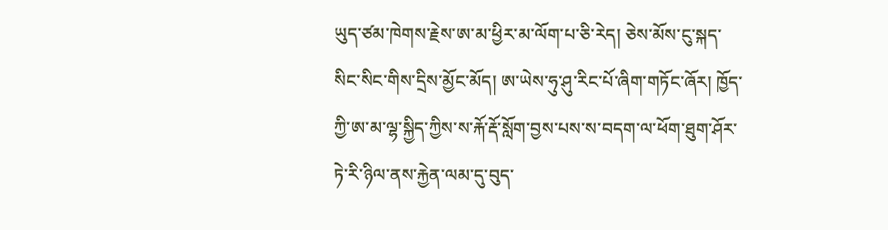ཡུད་ཙམ་ཁེགས་རྗེས་ཨ་མ་ཕྱིར་མ་ལོག་པ་ཅི་རེད། ཅེས་མོས་ངུ་སྐད་སིང་སིང་གིས་དྲིས་མྱོང་མོད། ཨ་ཡེས་ཧུ་ཤུ་རིང་པོ་ཞིག་གཏོང་ཞོར། ཁྱོད་ཀྱི་ཨ་མ་ལྷ་སྐྱིད་ཀྱིས་ས་རྐོ་རྡོ་སློག་བྱས་པས་ས་བདག་ལ་ཕོག་ཐུག་ཤོར་ཏེ་རི་ཉིལ་ནས་རྐྱེན་ལམ་དུ་བུད་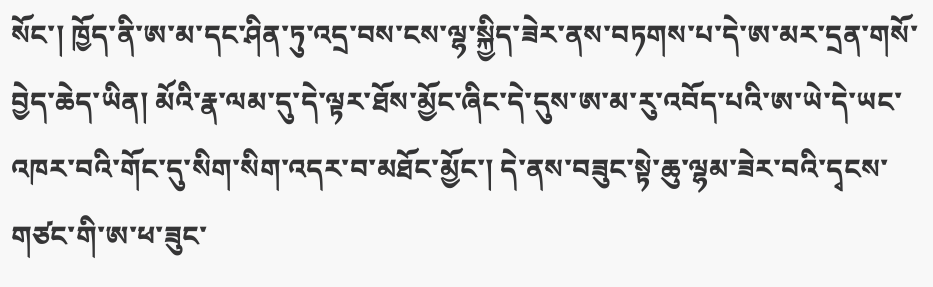སོང་། ཁྱོད་ནི་ཨ་མ་དང་ཤིན་ཏུ་འདྲ་བས་ངས་ལྷ་སྐྱིད་ཟེར་ནས་བཏགས་པ་དེ་ཨ་མར་དྲན་གསོ་བྱེད་ཆེད་ཡིན། མོའི་རྣ་ལམ་དུ་དེ་ལྟར་ཐོས་མྱོང་ཞིང་དེ་དུས་ཨ་མ་རུ་འབོད་པའི་ཨ་ཡེ་དེ་ཡང་འཁར་བའི་གོང་དུ་སིག་སིག་འདར་བ་མཐོང་མྱོང་། དེ་ནས་བཟུང་སྟེ་ཆུ་ལྷམ་ཟེར་བའི་དྭངས་གཙང་གི་ཨ་ཕ་ཟུང་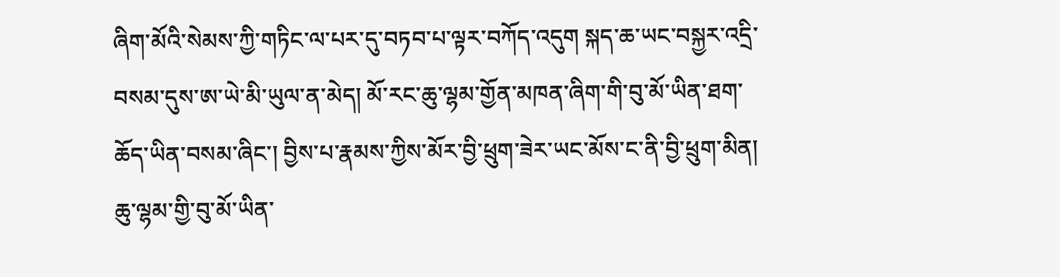ཞིག་མོའི་སེམས་ཀྱི་གཏིང་ལ་པར་དུ་བཏབ་པ་ལྟར་བཀོད་འདུག སྐད་ཆ་ཡང་བསྐྱར་འདྲི་བསམ་དུས་ཨ་ཡེ་མི་ཡུལ་ན་མེད། མོ་རང་ཆུ་ལྷམ་གྱོན་མཁན་ཞིག་གི་བུ་མོ་ཡིན་ཐག་ཆོད་ཡིན་བསམ་ཞིང་། བྱིས་པ་རྣམས་ཀྱིས་མོར་བྱི་ཕྲུག་ཟེར་ཡང་མོས་ང་ནི་བྱི་ཕྲུག་མིན། ཆུ་ལྷམ་གྱི་བུ་མོ་ཡིན་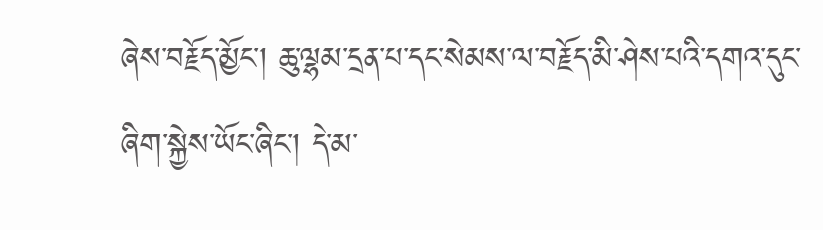ཞེས་བརྗོད་མྱོང་། ཆུ་ལྷམ་དྲན་པ་དང་སེམས་ལ་བརྗོད་མི་ཤེས་པའི་དགའ་དུང་ཞིག་སྐྱེས་ཡོང་ཞིང་། དེ་མ་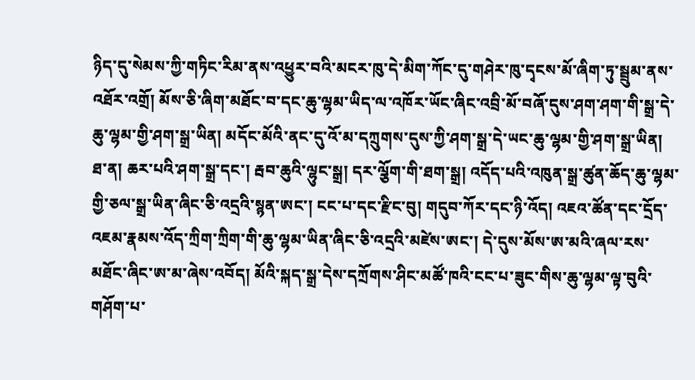ཉིད་དུ་སེམས་ཀྱི་གཏིང་རིམ་ནས་འཕྱུར་བའི་མངར་ཁུ་དེ་མིག་ཀོང་དུ་གཤེར་ཁུ་དྭངས་མོ་ཞིག་ཏུ་སྦྲུམ་ནས་འཐོར་འགྲོ། མོས་ཅི་ཞིག་མཐོང་བ་དང་ཆུ་ལྷམ་ཡིད་ལ་འཁོར་ཡོང་ཞིང་འབྲི་མོ་བཞོ་དུས་ཤག་ཤག་གི་སྒྲ་དེ་ཆུ་ལྷམ་གྱི་ཤག་སྒྲ་ཡིན། མདོང་མོའི་ནང་དུ་འོ་མ་དཀྲུགས་དུས་ཀྱི་ཤག་སྒྲ་དེ་ཡང་ཆུ་ལྷམ་གྱི་ཤག་སྒྲ་ཡིན། ཐ་ན། ཆར་པའི་ཤག་སྒྲ་དང་། རྦབ་ཆུའི་ལྷུང་སྒྲ། དར་ལྕོག་གི་ཐག་སྒྲ། འདོད་པའི་འཁུན་སྒྲ་ཚུན་ཆོད་ཆུ་ལྷམ་གྱི་ཅལ་སྒྲ་ཡིན་ཞིང་ཅི་འདྲའི་སྙན་ཨང་། ངང་པ་དང་རྫིང་བུ། གདུབ་ཀོར་དང་ཉི་འོད། འཇའ་ཚོན་དང་དྲོད་འཇམ་རྣམས་འོད་ཀྲིག་ཀྲིག་གི་ཆུ་ལྷམ་ཡིན་ཞིང་ཅི་འདྲའི་མཛེས་ཨང་། དེ་དུས་མོས་ཨ་མའི་ཞལ་རས་མཐོང་ཞིང་ཨ་མ་ཞེས་འབོད། མོའི་སྐད་སྒྲ་དེས་དཀྲོགས་ཤིང་མཚོ་ཁའི་ངང་པ་ཟུང་གིས་ཆུ་ལྷམ་ལྟ་བུའི་གཤོག་པ་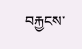བརྐྱངས་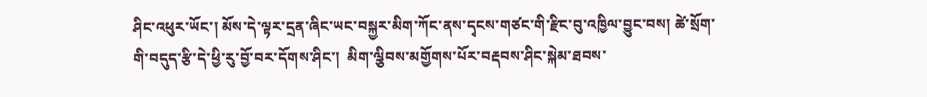ཤིང་འཕུར་ཡོང་། མོས་དེ་ལྟར་དྲན་ཞིང་ཡང་བསྐྱར་མིག་ཀོང་ནས་དྭངས་གཙང་གི་རྫིང་བུ་འཁྱིལ་བྱུང་བས། ཚེ་སྲོག་གི་བདུད་རྩི་དེ་ཕྱི་རུ་བྱོ་བར་དོགས་ཤིང་།  མིག་ལྕིབས་མགྱོགས་པོར་བརྡབས་ཤིང་སྐེམ་ཐབས་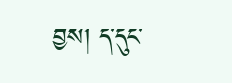བྱས། ད་དུང་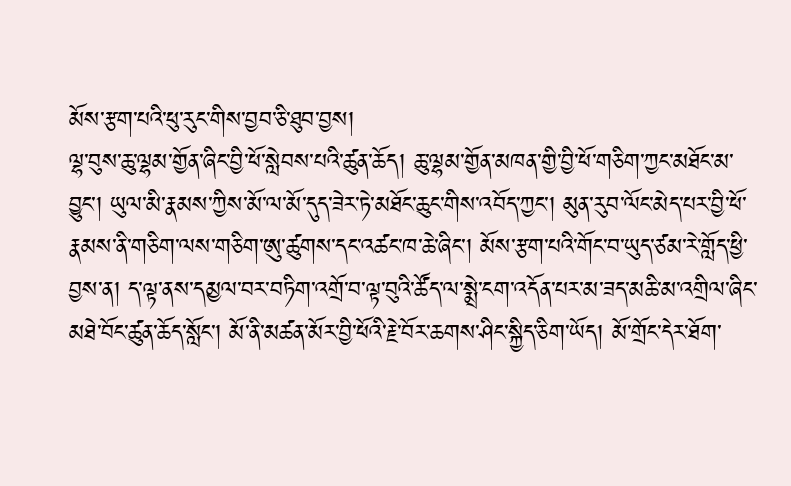མོས་རྩག་པའི་ཕུ་རུང་གིས་བྱབ་ཅི་ཐུབ་བྱས།
ལྷ་བུས་ཆུ་ལྷམ་གྱོན་ཞིང་བྱི་ཕོ་སླེབས་པའི་ཚུན་ཆོད། ཆུ་ལྷམ་གྱོན་མཁན་གྱི་བྱི་ཕོ་གཅིག་ཀྱང་མཐོང་མ་བྱུང་། ཡུལ་མི་རྣམས་ཀྱིས་མོ་ལ་མོ་དུད་ཟེར་ཏེ་མཐོང་ཆུང་གིས་འབོད་ཀྱང་། མུན་རུབ་ལོང་མེད་པར་བྱི་ཕོ་རྣམས་ནི་གཅིག་ལས་གཅིག་ཨུ་ཚུགས་དང་འཚང་ཁ་ཆེ་ཞིང་། མོས་རྩག་པའི་གོང་བ་ཡུད་ཙམ་རེ་གློད་ཕྱི་བྱས་ན། ད་ལྟ་ནས་དམྱལ་བར་བཏིག་འགྲོ་བ་ལྟ་བུའི་ཚོད་ལ་སྨྲེ་ངག་འདོན་པར་མ་ཟད་མཆི་མ་འགྲིལ་ཞིང་མཐེ་བོང་ཚུན་ཆོད་སློང་། མོ་ནི་མཚན་མོར་བྱི་ཕོའི་རྗེ་བོར་ཆགས་ཤིང་སྐྱིད་ཅིག་ཡོད། མོ་གྲོང་དེར་ཐོག་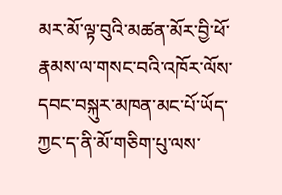མར་མོ་ལྟ་བུའི་མཚན་མོར་བྱི་ཕོ་རྣམས་ལ་གསང་བའི་འཁོར་ལོས་དབང་བསྐུར་མཁན་མང་པོ་ཡོད་ཀྱང་ད་ནི་མོ་གཅིག་པུ་ལས་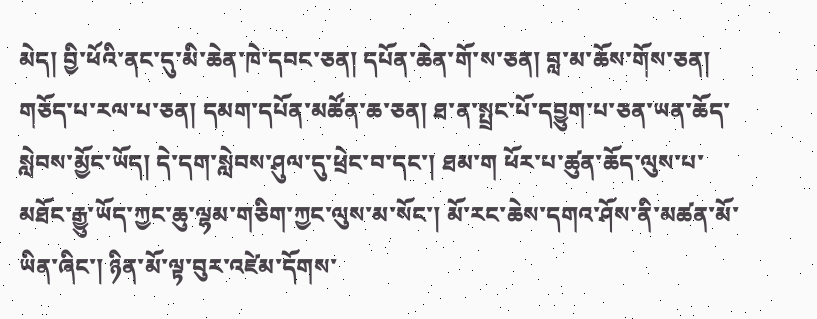མེད། བྱི་ཕོའི་ནང་དུ་མི་ཆེན་ཁེ་དབང་ཅན། དཔོན་ཆེན་གོ་ས་ཅན། བླ་མ་ཆོས་གོས་ཅན། གཅོད་པ་རལ་པ་ཅན། དམག་དཔོན་མཚོན་ཆ་ཅན། ཐ་ན་སྤྲང་པོ་དབྱུག་པ་ཅན་ཡན་ཆོད་སླེབས་མྱོང་ཡོད། དེ་དག་སླེབས་ཤུལ་དུ་ཕྲེང་བ་དང་། ཐམ་ག ཕོར་པ་ཚུན་ཆོད་ལུས་པ་མཐོང་རྒྱུ་ཡོད་ཀྱང་ཆུ་ལྷམ་གཅིག་ཀྱང་ལུས་མ་སོང་། མོ་རང་ཆེས་དགའ་ཤོས་ནི་མཚན་མོ་ཡིན་ཞིང་། ཉིན་མོ་ལྟ་བུར་འཛེམ་དོགས་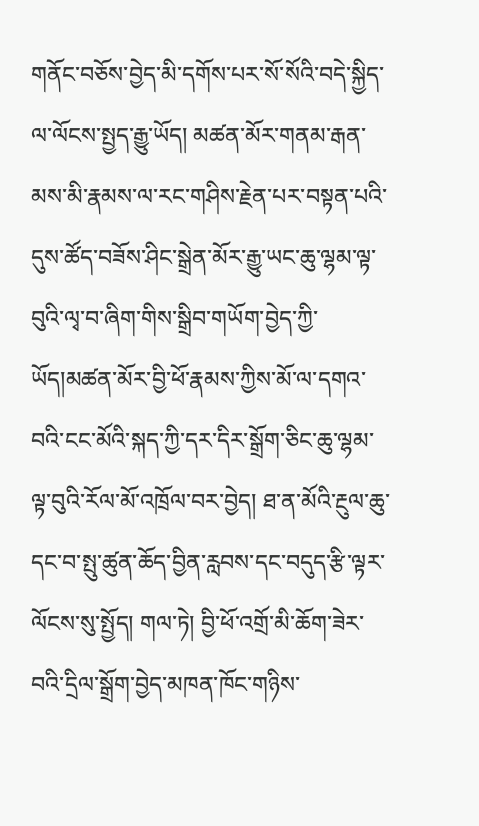གནོང་བཅོས་བྱེད་མི་དགོས་པར་སོ་སོའི་བདེ་སྐྱིད་ལ་ལོངས་སྤྱད་རྒྱུ་ཡོད། མཚན་མོར་གནམ་རྒན་མས་མི་རྣམས་ལ་རང་གཤིས་རྗེན་པར་བསྟན་པའི་དུས་ཚོད་བཟོས་ཤིང་སྒྲེན་མོར་རྒྱུ་ཡང་ཆུ་ལྷམ་ལྟ་བུའི་ལྭ་བ་ཞིག་གིས་སྒྲིབ་གཡོག་བྱེད་ཀྱི་ཡོད།མཚན་མོར་བྱི་ཕོ་རྣམས་ཀྱིས་མོ་ལ་དགའ་བའི་ངང་མོའི་སྐད་ཀྱི་དར་དིར་སྒྲོག་ཅིང་ཆུ་ལྷམ་ལྟ་བུའི་རོལ་མོ་འཁྲོལ་བར་བྱེད། ཐ་ན་མོའི་རྔུལ་ཆུ་དང་བ་སྤུ་ཚུན་ཆོད་བྱིན་རླབས་དང་བདུད་རྩི་ལྟར་ལོངས་སུ་སྤྱོད། གལ་ཏེ། བྱི་ཕོ་འགྲོ་མི་ཆོག་ཟེར་བའི་དྲིལ་སྒྲོག་བྱེད་མཁན་ཁོང་གཉིས་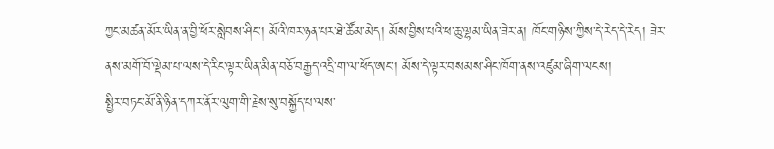ཀྱང་མཚན་མོར་ཡིན་ན་བྱི་ཕོར་སླེབས་ཤིང་། མོའི་ཁར་ཉན་པར་ཐེ་ཚོམ་མེད། མོས་བྱིས་པའི་ཕ་ཆུ་ལྷམ་ཡིན་ཟེར་ན། ཁོང་གཉིས་ཀྱིས་དེ་རེད་དེ་རེད། ཟེར་ནས་མགོ་བོ་ལྡེམ་པ་ལས་དེ་རིང་ལྟར་ཡིན་མིན་བཅོ་བརྒྱད་འདྲི་ག་ལ་ཕོད་ཨང་། མོས་དེ་ལྟར་བསམས་ཤིང་ཁོག་ནས་འཛུམ་ཞིག་ལངས།
སྤྱིར་བཏང་མོ་ནི་ཉིན་དཀར་ནོར་ལུག་གི་རྗེས་སུ་བསྐྱོད་པ་ལས་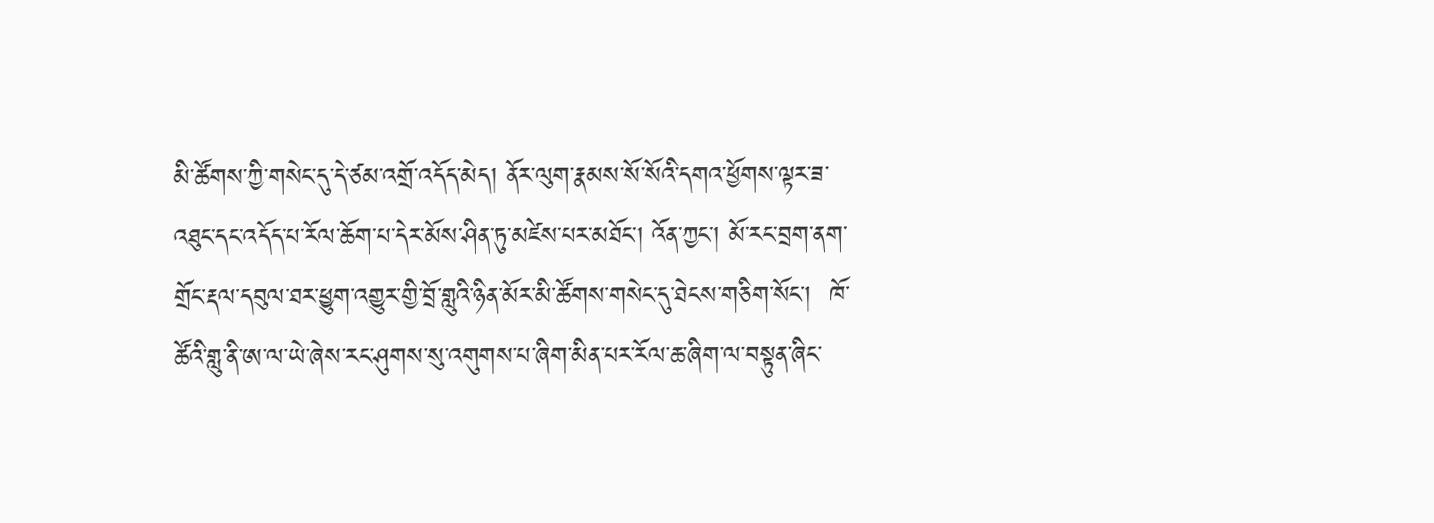མི་ཚོགས་ཀྱི་གསེང་དུ་དེ་ཙམ་འགྲོ་འདོད་མེད། ནོར་ལུག་རྣམས་སོ་སོའི་དགའ་ཕྱོགས་ལྟར་ཟ་འཐུང་དང་འདོད་པ་རོལ་ཆོག་པ་དེར་མོས་ཤིན་ཏུ་མཛེས་པར་མཐོང་། འོན་ཀྱང་། མོ་རང་བྲག་ནག་གྲོང་རྡལ་དབུལ་ཐར་ཕྱུག་འགྱུར་གྱི་བྲོ་གླུའི་ཉིན་མོར་མི་ཚོགས་གསེང་དུ་ཐེངས་གཅིག་སོང་།  ཁོ་ཚོའི་གླུ་ནི་ཨ་ལ་ཡེ་ཞེས་རང་ཤུགས་སུ་འགུགས་པ་ཞིག་མིན་པར་རོལ་ཆ་ཞིག་ལ་བསྟུན་ཞིང་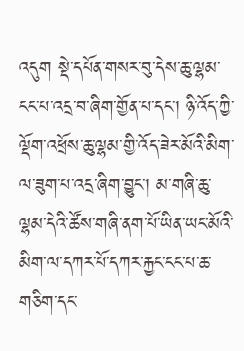འདུག སྡེ་དཔོན་གསར་བུ་དེས་ཆུ་ལྷམ་ངང་པ་འདྲ་བ་ཞིག་གྱོན་པ་དང་། ཉི་འོད་ཀྱི་ལྡོག་འཕྲོས་ཆུ་ལྷམ་གྱི་འོད་ཟེར་མོའི་མིག་ལ་ཟུག་པ་འདྲ་ཞིག་བྱུང་། མ་གཞི་ཆུ་ལྷམ་དེའི་ཚོས་གཞི་ནག་པོ་ཡིན་ཡང་མོའི་མིག་ལ་དཀར་པོ་དཀར་རྐྱང་ངང་པ་ཆ་གཅིག་དང་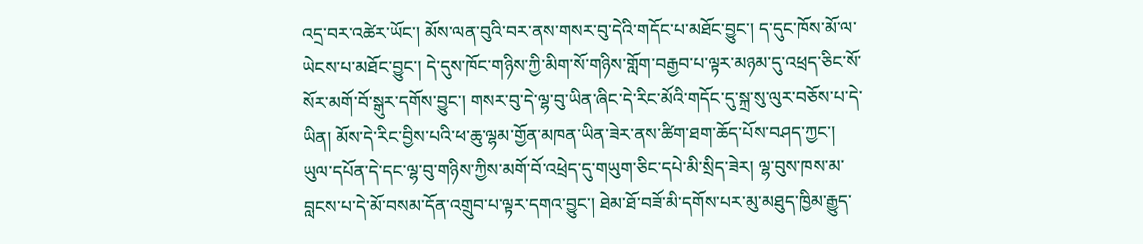འདྲ་བར་འཚེར་ཡོང་། མོས་ལན་བུའི་བར་ནས་གསར་བུ་དེའི་གདོང་པ་མཐོང་བྱུང་། ད་དུང་ཁོས་མོ་ལ་ཡེངས་པ་མཐོང་བྱུང་། དེ་དུས་ཁོང་གཉིས་ཀྱི་མིག་སོ་གཉིས་གློག་བརྒྱབ་པ་ལྟར་མཉམ་དུ་འཕྲད་ཅིང་སོ་སོར་མགོ་བོ་སྒུར་དགོས་བྱུང་། གསར་བུ་དེ་ལྷ་བུ་ཡིན་ཞིང་དེ་རིང་མོའི་གདོང་དུ་སྐྲ་སུ་ལུར་བཅོས་པ་དེ་ཡིན། མོས་དེ་རིང་བྱིས་པའི་ཕ་ཆུ་ལྷམ་གྱོན་མཁན་ཡིན་ཟེར་ནས་ཚིག་ཐག་ཆོད་པོས་བཤད་ཀྱང་། ཡུལ་དཔོན་དེ་དང་ལྷ་བུ་གཉིས་ཀྱིས་མགོ་བོ་འཕྲེད་དུ་གཡུག་ཅིང་དཔེ་མི་སྲིད་ཟེར། ལྷ་བུས་ཁས་མ་བླངས་པ་དེ་མོ་བསམ་དོན་འགྲུབ་པ་ལྟར་དགའ་བྱུང་། ཐེམ་ཐོ་བཟོ་མི་དགོས་པར་མུ་མཐུད་ཁྱིམ་རྒྱུད་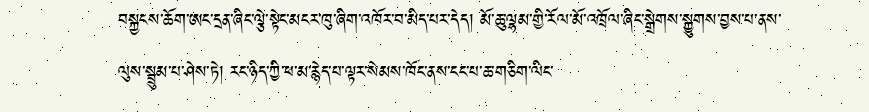བསྐྱངས་ཆོག་ཨང་དྲན་ཞིང་ལྕེ་སྟེང་མངར་ཁུ་ཞིག་འཁོར་བ་མིད་པར་དེད། མོ་ཆུ་ལྷམ་གྱི་རོལ་མོ་འཁྲོལ་ཞིང་སྒྲེགས་སྐྱུགས་བྱས་པ་ནས་ལུས་སྦྲུམ་པ་ཤེས་ཏེ། རང་ཉིད་ཀྱི་ཕ་མ་རྙེད་པ་ལྟར་སེམས་ཁོང་ནས་ངང་པ་ཆ་གཅིག་ལིང་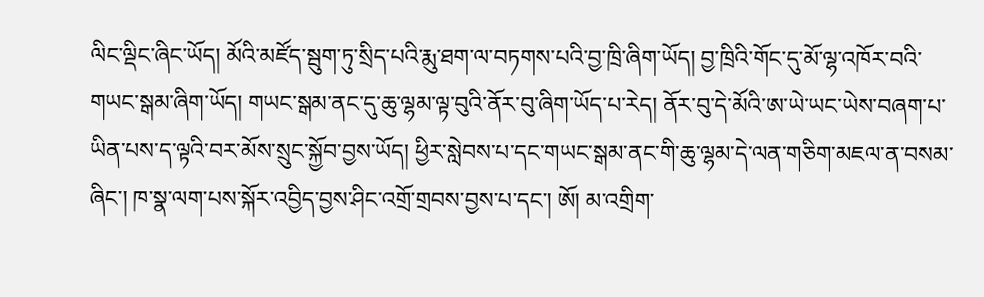ལིང་ལྡིང་ཞིང་ཡོད། མོའི་མཛོད་སྦུག་ཏུ་སྲིད་པའི་རྨུ་ཐག་ལ་བཏགས་པའི་བྱ་ཁྲི་ཞིག་ཡོད། བྱ་ཁྲིའི་གོང་དུ་མོ་ལྷ་འཁོར་བའི་གཡང་སྒམ་ཞིག་ཡོད། གཡང་སྒམ་ནང་དུ་ཆུ་ལྷམ་ལྟ་བུའི་ནོར་བུ་ཞིག་ཡོད་པ་རེད། ནོར་བུ་དེ་མོའི་ཨ་ཡེ་ཡང་ཡེས་བཞག་པ་ཡིན་པས་ད་ལྟའི་བར་མོས་སྲུང་སྐྱོབ་བྱས་ཡོད། ཕྱིར་སླེབས་པ་དང་གཡང་སྒམ་ནང་གི་ཆུ་ལྷམ་དེ་ལན་གཅིག་མཇལ་ན་བསམ་ཞིང་། ཁ་སྣ་ལག་པས་སྐོར་འབྱིད་བྱས་ཤིང་འགྲོ་གྲབས་བྱས་པ་དང་། ཨོ། མ་འགྲིག་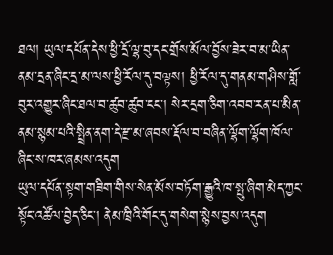ཐལ། ཡུལ་དཔོན་དེས་ཕྱི་དྲོ་ལྷ་བུ་དང་གྲོས་མོལ་བྱོས་ཟེར་བ་མ་ཡིན་ནམ་དྲན་ཞིང་དྲ་མ་ལས་ཕྱི་རོལ་དུ་བལྟས། ཕྱི་རོལ་དུ་གནམ་གཤིས་གློ་བུར་འགྱུར་ཞིང་ཐལ་བ་ཚུབ་ཚུབ་ངང་། སེར་དྲག་ཅིག་འབབ་རན་པ་མིན་ནམ་སྙམ་པའི་སྤྲིན་ནག་དེ་རྫ་མ་ཞབས་རྡོལ་བ་བཞིན་ལྷོག་ལྷོག་ཁོལ་ཞིང་ས་ཁར་ཞམས་འདུག
ཡུལ་དཔོན་སྟག་གཟིག་གིས་སེན་མོས་བཏོག་རྒྱུའི་ཁ་སྤུ་ཞིག་མེད་ཀྱང་སྟོང་འཚོལ་བྱེད་ཅིང་། ནེམ་ཁྲིའི་གོང་དུ་གསེག་སྙེས་བྱས་འདུག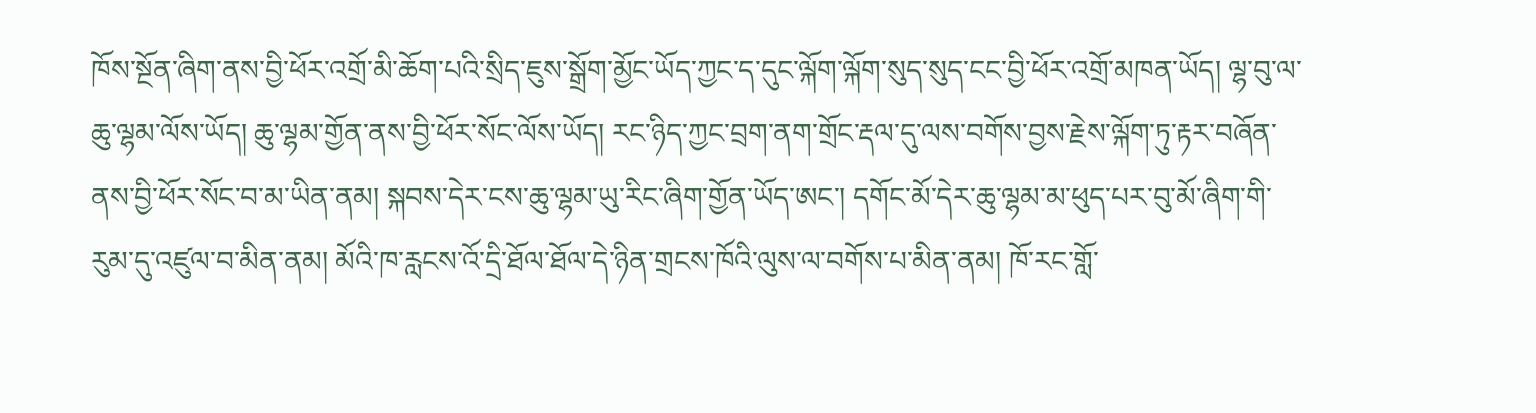ཁོས་སྔོན་ཞིག་ནས་བྱི་ཕོར་འགྲོ་མི་ཆོག་པའི་སྲིད་ཇུས་སྒྲོག་མྱོང་ཡོད་ཀྱང་ད་དུང་ལྐོག་ལྐོག་སུད་སུད་ངང་བྱི་ཕོར་འགྲོ་མཁན་ཡོད། ལྷ་བུ་ལ་ཆུ་ལྷམ་ལོས་ཡོད། ཆུ་ལྷམ་གྱོན་ནས་བྱི་ཕོར་སོང་ལོས་ཡོད། རང་ཉིད་ཀྱང་བྲག་ནག་གྲོང་རྡལ་དུ་ལས་བགོས་བྱས་རྗེས་ལྐོག་ཏུ་རྟར་བཞོན་ནས་བྱི་ཕོར་སོང་བ་མ་ཡིན་ནམ། སྐབས་དེར་ངས་ཆུ་ལྷམ་ཡུ་རིང་ཞིག་གྱོན་ཡོད་ཨང་། དགོང་མོ་དེར་ཆུ་ལྷམ་མ་ཕུད་པར་བུ་མོ་ཞིག་གི་རུམ་དུ་འཛུལ་བ་མིན་ནམ། མོའི་ཁ་རླངས་འོ་དྲི་ཐོལ་ཐོལ་དེ་ཉིན་གྲངས་ཁོའི་ལུས་ལ་བགོས་པ་མིན་ནམ། ཁོ་རང་གློ་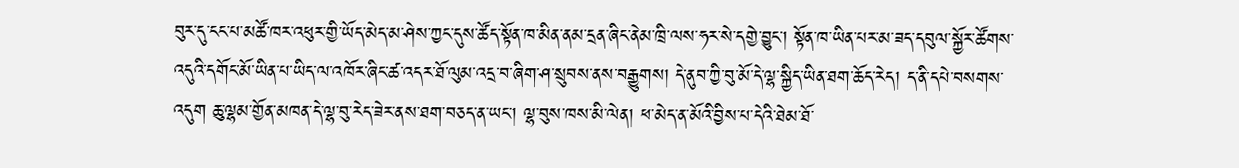བུར་དུ་ངང་པ་མཚོ་ཁར་འཕུར་གྱི་ཡོད་མེད་མ་ཤེས་ཀྱང་དུས་ཚོད་སྟོན་ཁ་མིན་ནམ་དྲན་ཞིང་ནེམ་ཁྲི་ལས་ཧར་སེ་དགྱེ་བྱུང་། སྟོན་ཁ་ཡིན་པར་མ་ཟད་དབུལ་སྐྱོར་ཚོགས་འདུའི་དགོང་མོ་ཡིན་པ་ཡིད་ལ་འཁོར་ཞིང་ཚ་འདར་ཐོ་ལུམ་འདྲ་བ་ཞིག་ཤ་སྲུབས་ནས་བརྒྱུགས། དེ་ནུབ་ཀྱི་བུ་མོ་དེ་ལྷ་སྐྱིད་ཡིན་ཐག་ཆོད་རེད། ད་ནི་དཔེ་བསགས་འདུག ཆུ་ལྷམ་གྱོན་མཁན་དེ་ལྷ་བུ་རེད་ཟེར་ནས་ཐག་བཅད་ན་ཡང་། ལྷ་བུས་ཁས་མི་ལེན། ཕ་མེད་ན་མོའི་བྱིས་པ་དེའི་ཐེམ་ཐོ་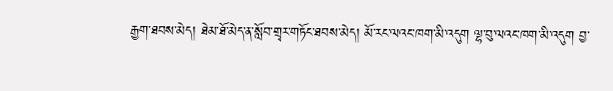རྒྱག་ཐབས་མེད། ཐེམ་ཐོ་མེད་ན་སློབ་གྲྭར་གཏོང་ཐབས་མེད། མོ་རང་ལའང་ཁག་མི་འདུག ལྷ་བུ་ལའང་ཁག་མི་འདུག བྱ་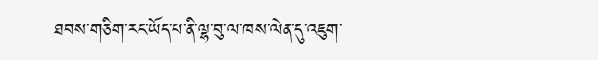ཐབས་གཅིག་རང་ཡོད་པ་ནི་ལྷ་བུ་ལ་ཁས་ལེན་དུ་འཇུག་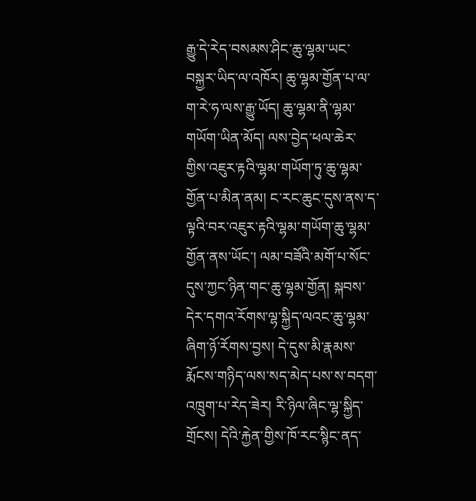རྒྱུ་དེ་རེད་བསམས་ཤིང་ཆུ་ལྷམ་ཡང་བསྐྱར་ཡིད་ལ་འཁོར། ཆུ་ལྷམ་གྱོན་པ་ལ་ག་རེ་ཧ་ལས་རྒྱུ་ཡོད། ཆུ་ལྷམ་ནི་ལྷམ་གཡོག་ཡིན་མོད། ལས་བྱེད་ཕལ་ཆེར་གྱིས་འཇུར་རྟའི་ལྷམ་གཡོག་ཏུ་ཆུ་ལྷམ་གྱོན་པ་མིན་ནམ། ང་རང་ཆུང་དུས་ནས་ད་ལྟའི་བར་འཇུར་རྟའི་ལྷམ་གཡོག་ཆུ་ལྷམ་གྱོན་ནས་ཡོང་། ལམ་བཟོའི་མགོ་པ་སོང་དུས་ཀྱང་ཉིན་གང་ཆུ་ལྷམ་གྱོན། སྐབས་དེར་དགའ་རོགས་ལྷ་སྐྱིད་ལའང་ཆུ་ལྷམ་ཞིག་ཉོ་རོགས་བྱས། དེ་དུས་མི་རྣམས་རྨོངས་གཉིད་ལས་སད་མེད་པས་ས་བདག་འཁྲུག་པ་རེད་ཟེར། རི་ཉིལ་ཞིང་ལྷ་སྐྱིད་གྲོངས། དེའི་རྐྱེན་གྱིས་ཁོ་རང་སྙིང་ནད་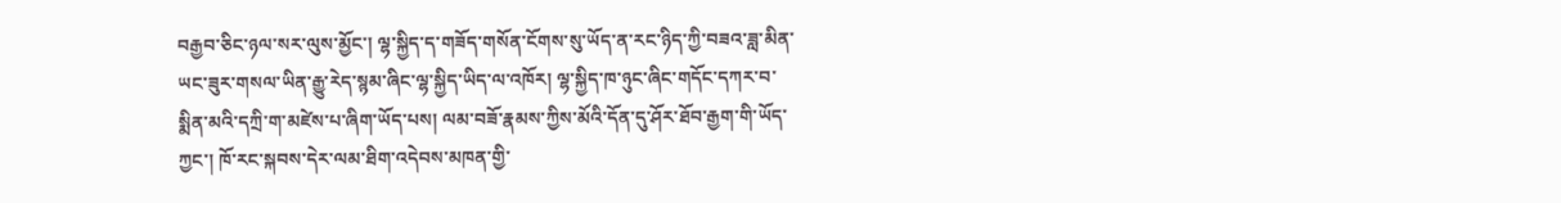བརྒྱབ་ཅིང་ཉལ་སར་ལུས་མྱོང་། ལྷ་སྐྱིད་ད་གཟོད་གསོན་ངོགས་སུ་ཡོད་ན་རང་ཉིད་ཀྱི་བཟའ་ཟླ་མིན་ཡང་ཟུར་གསལ་ཡིན་རྒྱུ་རེད་སྙམ་ཞིང་ལྷ་སྐྱིད་ཡིད་ལ་འཁོར། ལྷ་སྐྱིད་ཁ་ཉུང་ཞིང་གདོང་དཀར་བ་སྨིན་མའི་དཀྲི་ག་མཛེས་པ་ཞིག་ཡོད་པས། ལམ་བཟོ་རྣམས་ཀྱིས་མོའི་དོན་དུ་ཤོར་ཐོབ་རྒྱག་གི་ཡོད་ཀྱང་། ཁོ་རང་སྐབས་དེར་ལམ་ཐིག་འདེབས་མཁན་གྱི་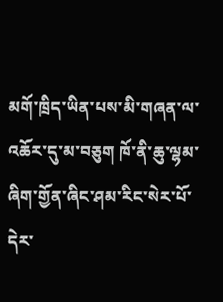མགོ་ཁྲིད་ཡིན་པས་མི་གཞན་ལ་འཆོར་དུ་མ་བཅུག ཁོ་ནི་ཆུ་ལྷམ་ཞིག་གྱོན་ཞིང་ཤམ་རིང་སེར་པོ་དེར་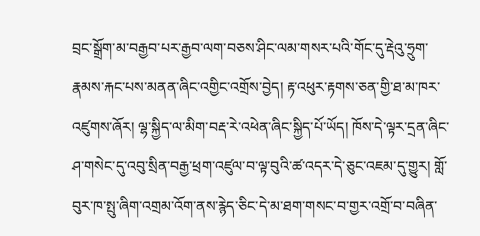བྲང་སྒྲོག་མ་བརྒྱབ་པར་རྒྱབ་ལག་བཅས་ཤིང་ལམ་གསར་པའི་གོང་དུ་རྡེའུ་ཧྲུག་རྣམས་རྐང་པས་མནན་ཞིང་འགྱིང་འགྲོས་བྱེད། རྟ་འཕུར་རྟགས་ཅན་གྱི་ཐ་མ་ཁར་འཛུགས་ཞོར། ལྷ་སྐྱིད་ལ་མིག་བརྡ་རེ་འཕེན་ཞིང་སྐྱིད་པོ་ཡོད། ཁོས་དེ་ལྟར་དྲན་ཞིང་ཤ་གསེང་དུ་འབུ་སྲིན་བརྒྱ་ཕྲག་འཛུལ་བ་ལྟ་བུའི་ཚ་འདར་དེ་ཅུང་འཇམ་དུ་གྱུར། གློ་བུར་ཁ་སྤུ་ཞིག་འགྲམ་འོག་ནས་རྙེད་ཅིང་དེ་མ་ཐག་གསང་བ་གྱར་འགྲོ་བ་བཞིན་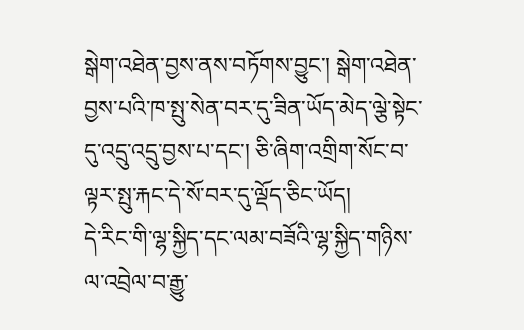སྒེག་འཐེན་བྱས་ནས་བཏོགས་བྱུང་། སྒེག་འཐེན་བྱས་པའི་ཁ་སྤུ་སེན་བར་དུ་ཟིན་ཡོད་མེད་ལྕེ་སྟེང་དུ་འདྲུ་འདྲུ་བྱས་པ་དང་། ཅི་ཞིག་འགྲིག་སོང་བ་ལྟར་སྤུ་རྐང་དེ་སོ་བར་དུ་ལྡོད་ཅིང་ཡོད།
དེ་རིང་གི་ལྷ་སྐྱིད་དང་ལམ་བཟོའི་ལྷ་སྐྱིད་གཉིས་ལ་འབྲེལ་བ་རྒྱུ་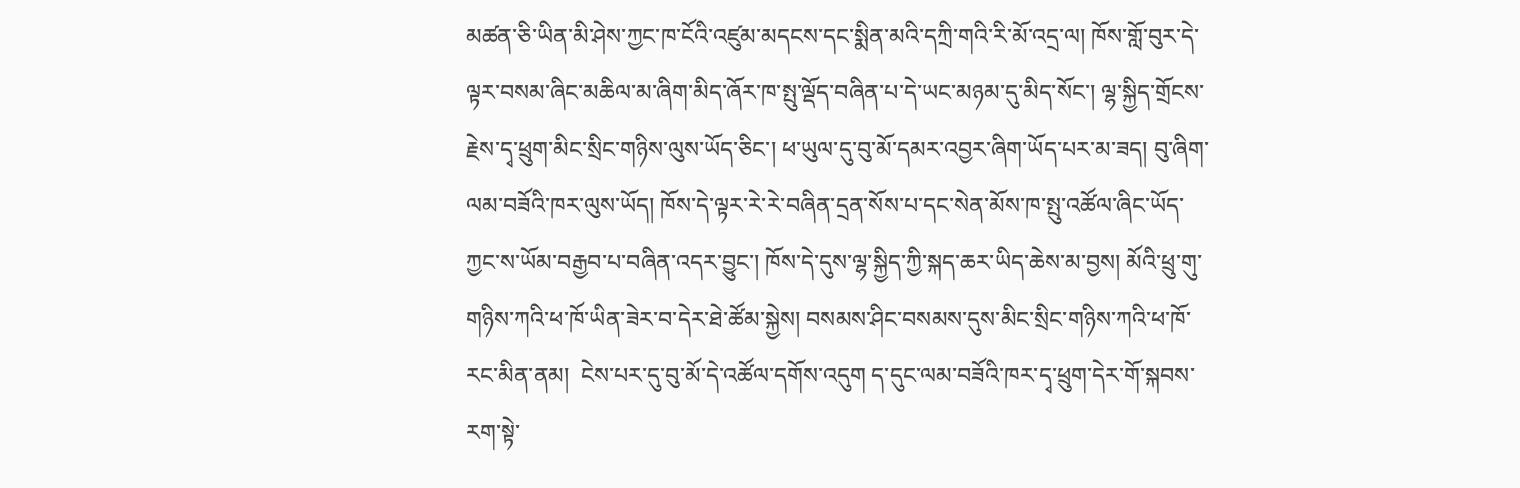མཚན་ཅི་ཡིན་མི་ཤེས་ཀྱང་ཁ་ངོའི་འཛུམ་མདངས་དང་སྨིན་མའི་དཀྲི་གའི་རི་མོ་འདྲ་ལ། ཁོས་གློ་བུར་དེ་ལྟར་བསམ་ཞིང་མཆིལ་མ་ཞིག་མིད་ཞོར་ཁ་སྤུ་ལྡོད་བཞིན་པ་དེ་ཡང་མཉམ་དུ་མིད་སོང་། ལྷ་སྐྱིད་གྲོངས་རྗེས་དྭ་ཕྲུག་མིང་སྲིང་གཉིས་ལུས་ཡོད་ཅིང་། ཕ་ཡུལ་དུ་བུ་མོ་དམར་འབྱར་ཞིག་ཡོད་པར་མ་ཟད། བུ་ཞིག་ལམ་བཟོའི་ཁར་ལུས་ཡོད། ཁོས་དེ་ལྟར་རེ་རེ་བཞིན་དྲན་སོས་པ་དང་སེན་མོས་ཁ་སྤུ་འཚོལ་ཞིང་ཡོད་ཀྱང་ས་ཡོམ་བརྒྱབ་པ་བཞིན་འདར་བྱུང་། ཁོས་དེ་དུས་ལྷ་སྐྱིད་ཀྱི་སྐད་ཆར་ཡིད་ཆེས་མ་བྱས། མོའི་ཕྲུ་གུ་གཉིས་ཀའི་ཕ་ཁོ་ཡིན་ཟེར་བ་དེར་ཐེ་ཚོམ་སྐྱེས། བསམས་ཤིང་བསམས་དུས་མིང་སྲིང་གཉིས་ཀའི་ཕ་ཁོ་རང་མིན་ནམ།  ངེས་པར་དུ་བུ་མོ་དེ་འཚོལ་དགོས་འདུག ད་དུང་ལམ་བཟོའི་ཁར་དྭ་ཕྲུག་དེར་གོ་སྐབས་རག་སྟེ་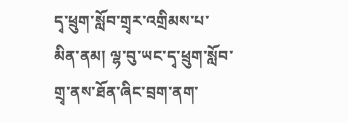དྭ་ཕྲུག་སློབ་གྲྭར་འགྲིམས་པ་མིན་ནམ། ལྷ་བུ་ཡང་དྭ་ཕྲུག་སློབ་གྲྭ་ནས་ཐོན་ཞིང་བྲག་ནག་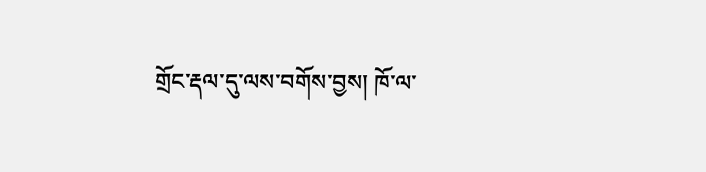གྲོང་རྡལ་དུ་ལས་བགོས་བྱས། ཁོ་ལ་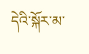དེའི་སྐོར་མ་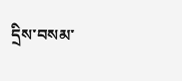དྲིས་བསམ་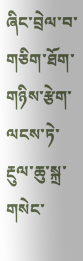ཞིང་བྲེལ་བ་གཅིག་ཐོག་གཉིས་རྩེག་ལངས་ཏེ་རྔུལ་ཆུ་སྐྲ་གསེང་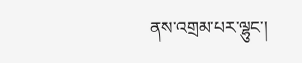ནས་འགྲམ་པར་ལྷུང་།